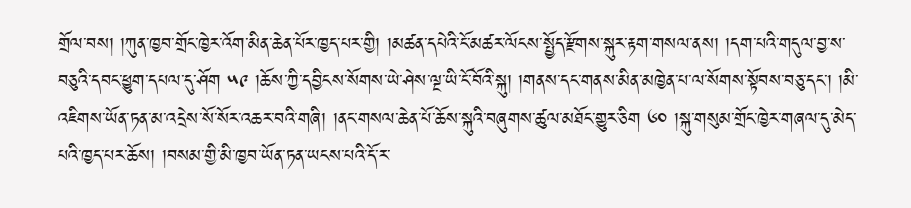གྲོལ་བས། །ཀུན་ཁྱབ་གྲོང་ཁྱེར་འོག་མིན་ཆེན་པོར་ཁྱད་པར་གྱི། །མཚན་དཔེའི་ངོ་མཚར་ལོངས་སྤྱོད་རྫོགས་སྐུར་རྟག་གསལ་ནས། །དག་པའི་གདུལ་བྱ་ས་བཅུའི་དབང་ཕྱུག་དཔལ་དུ་ཤོག ༥༩ །ཆོས་ཀྱི་དབྱིངས་སོགས་ཡེ་ཤེས་ལྔ་ཡི་ངོ་བོའི་སྐུ། །གནས་དང་གནས་མིན་མཁྱེན་པ་ལ་སོགས་སྟོབས་བཅུ་དང་། །མི་འཇིགས་ཡོན་ཏན་མ་འདྲེས་སོ་སོར་འཆར་བའི་གཞི། །ནང་གསལ་ཆེན་པོ་ཆོས་སྐུའི་བཞུགས་ཚུལ་མཐོང་གྱུར་ཅིག ༦༠ །སྐུ་གསུམ་གྲོང་ཁྱེར་གཞལ་དུ་མེད་པའི་ཁྱད་པར་ཆོས། །བསམ་གྱི་མི་ཁྱབ་ཡོན་ཏན་ཡངས་པའི་དོ་ར་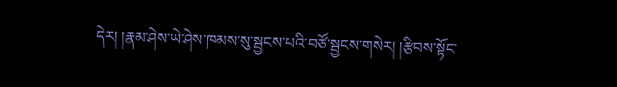དེར། །རྣམ་ཤེས་ཡེ་ཤེས་ཁམས་སུ་སྦྱངས་པའི་བཙོ་སྦྱངས་གསེར། །རྩིབས་སྟོང་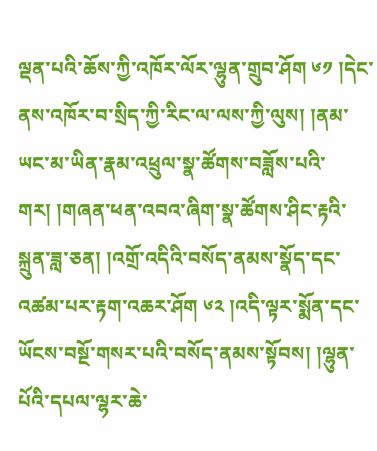ལྡན་པའི་ཆོས་ཀྱི་འཁོར་ལོར་ལྷུན་གྲུབ་ཤོག ༦༡ །དེང་ནས་འཁོར་བ་སྲིད་ཀྱི་རིང་ལ་ལས་ཀྱི་ལུས། །ནམ་ཡང་མ་ཡིན་རྣམ་འཕྲུལ་སྣ་ཚོགས་བཟློས་པའི་གར། །གཞན་ཕན་འབའ་ཞིག་སྣ་ཚོགས་ཤིང་རྟའི་སྐྲུན་ཟླ་ཅན། །འགྲོ་འདིའི་བསོད་ནམས་སྣོད་དང་འཚམ་པར་རྟག་འཆར་ཤོག ༦༢ །འདི་ལྟར་སྨོན་དང་ཡོངས་བསྔོ་གསར་པའི་བསོད་ནམས་སྟོབས། །ལྷུན་པོའི་དཔལ་ལྷར་ཆེ་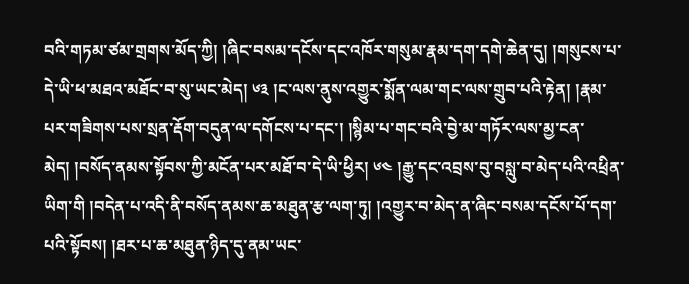བའི་གཏམ་ཙམ་གྲགས་མོད་ཀྱི། །ཞིང་བསམ་དངོས་དང་འཁོར་གསུམ་རྣམ་དག་དགེ་ཆེན་དུ། །གསུངས་པ་དེ་ཡི་ཕ་མཐའ་མཐོང་བ་སུ་ཡང་མེད། ༦༣ །ང་ལས་ནུས་འགྱུར་སྨོན་ལམ་གང་ལས་གྲུབ་པའི་རྟེན། །རྣམ་པར་གཟིགས་པས་སྲན་རྡོག་བདུན་ལ་དགོངས་པ་དང་། །སྙིམ་པ་གང་བའི་བྱེ་མ་གཏོར་ལས་མྱ་ངན་མེད། །བསོད་ནམས་སྟོབས་ཀྱི་མངོན་པར་མཐོ་བ་དེ་ཡི་ཕྱིར། ༦༤ །རྒྱུ་དང་འབྲས་བུ་བསླུ་བ་མེད་པའི་འཕྲིན་ཡིག་གི །བདེན་པ་འདི་ནི་བསོད་ནམས་ཆ་མཐུན་རྩ་ལག་ཏུ། །འགྱུར་བ་མེད་ན་ཞིང་བསམ་དངོས་པོ་དག་པའི་སྟོབས། །ཐར་པ་ཆ་མཐུན་ཉིད་དུ་ནམ་ཡང་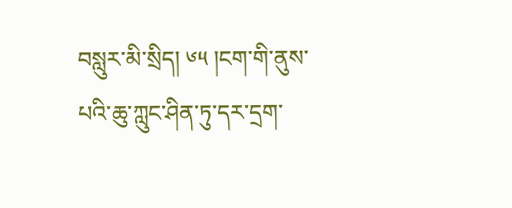བསླུར་མི་སྲིད། ༦༥ །ངག་གི་ནུས་པའི་ཆུ་ཀླུང་ཤིན་ཏུ་དར་དྲག་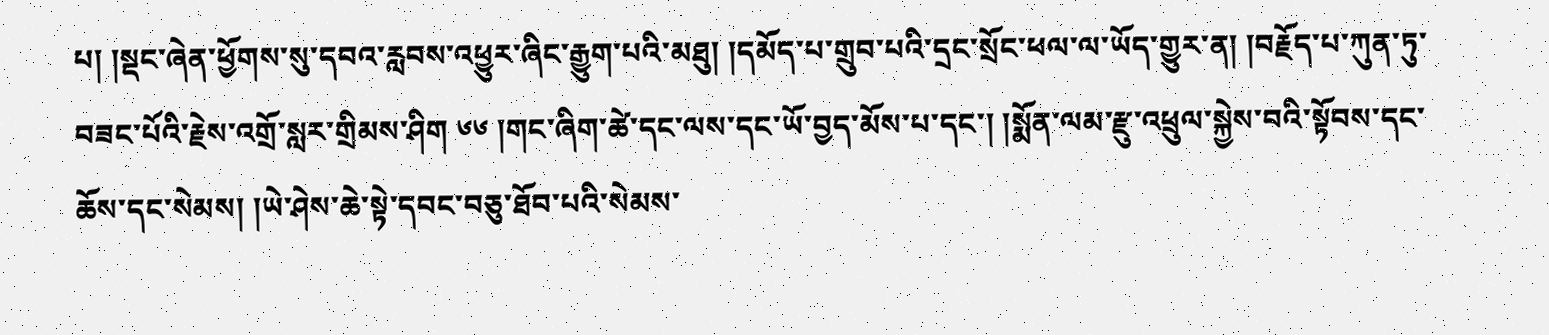པ། །སྡང་ཞེན་ཕྱོགས་སུ་དབའ་རླབས་འཕྱུར་ཞིང་རྒྱུག་པའི་མཐུ། །དམོད་པ་གྲུབ་པའི་དྲང་སྲོང་ཕལ་ལ་ཡོད་གྱུར་ན། །བརྗོད་པ་ཀུན་ཏུ་བཟང་པོའི་རྗེས་འགྲོ་སླར་གྲིམས་ཤིག ༦༦ །གང་ཞིག་ཚེ་དང་ལས་དང་ཡོ་བྱད་མོས་པ་དང་། །སྨོན་ལམ་རྫུ་འཕྲུལ་སྐྱེས་བའི་སྟོབས་དང་ཆོས་དང་སེམས། །ཡེ་ཤེས་ཆེ་སྟེ་དབང་བཅུ་ཐོབ་པའི་སེམས་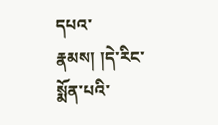དཔའ་རྣམས། །དེ་རིང་སྨོན་པའི་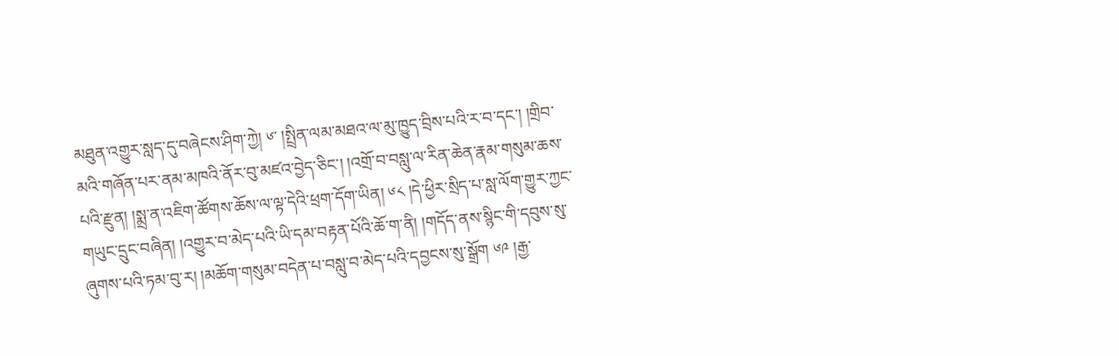མཐུན་འགྱུར་སླད་དུ་བཞེངས་ཤིག་ཀྱེ། ༦་ །སྤྲིན་ལམ་མཐའ་ལ་མུ་ཁྱུད་བྲིས་པའི་ར་བ་དང་། །གྲིབ་མའི་གཞོན་པར་ནམ་མཁའི་ནོར་བུ་མཛའ་བྱེད་ཅིང་། །འགྲོ་བ་བསླུ་ལ་རིན་ཆེན་རྣམ་གསུམ་ཆས་པའི་རྫུན། །སྨྲ་ན་འཇིག་ཚོགས་ཆོས་ལ་ལྟ་དེའི་ཕྲག་དོག་ཡིན། ༦༨ །དེ་ཕྱིར་སྲིད་པ་སླ་ལོག་གྱུར་ཀྱང་གཡུང་དྲུང་བཞིན། །འགྱུར་བ་མེད་པའི་ཡི་དམ་བརྟན་པོའི་ཆོ་ག་ནི། །གདོད་ནས་སྙིང་གི་དབུས་སུ་ཞུགས་པའི་ཏམ་བུ་ར། །མཆོག་གསུམ་བདེན་པ་བསླུ་བ་མེད་པའི་དབྱངས་སུ་སྒྲོག ༦༩ །རྒྱ་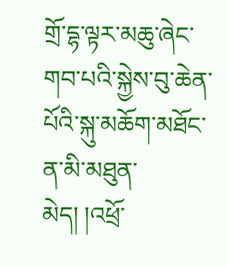གྲོ་དྷ་ལྟར་མཆུ་ཞེང་གབ་པའི་སྐྱེས་བུ་ཆེན་པོའི་སྐུ་མཆོག་མཐོང་ན་མི་མཐུན་མེད། །འཕྲོ་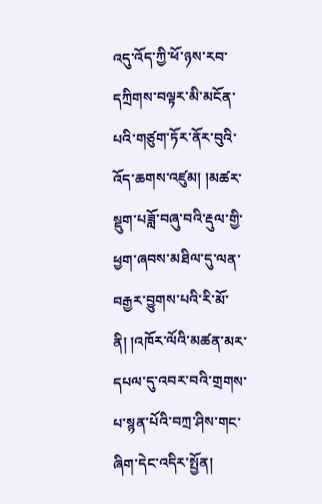འདུ་འོད་ཀྱི་ཕོ་ཉས་རབ་དཀྲིགས་བལྟར་མི་མངོན་པའི་གཙུག་ཏོར་ནོར་བུའི་འོད་ཆགས་འཛུམ། །མཚར་སྡུག་པཟློ་བཞུ་བའི་རྡུལ་གྱི་ཕྱག་ཞབས་མཐིལ་དུ་ལན་བརྒྱར་བྱུགས་པའི་རི་མོ་ནི། །འཁོར་ལོའི་མཚན་མར་དཔལ་དུ་འབར་བའི་གྲགས་པ་སྙན་པོའི་བཀྲ་ཤིས་གང་ཞིག་དེང་འདིར་སྤྱོན།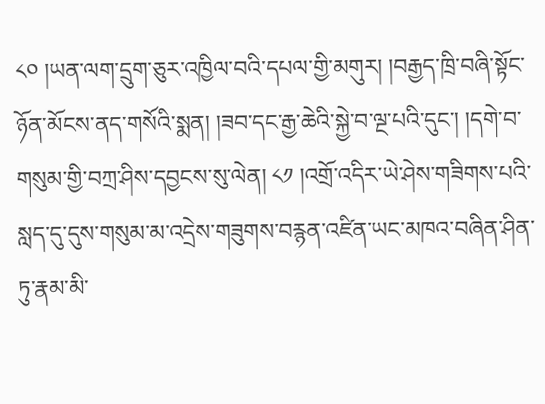༨༠ །ཡན་ལག་དྲུག་ཅུར་འཁྱིལ་བའི་དཔལ་གྱི་མགུར། །བརྒྱད་ཁྲི་བཞི་སྟོང་ཉོན་མོངས་ནད་གསོའི་སྨན། །ཟབ་དང་རྒྱ་ཆེའི་སྐྱེ་བ་ལྔ་པའི་དུང་། །དགེ་བ་གསུམ་གྱི་བཀྲ་ཤིས་དབྱངས་སུ་ལེན། ༨༡ །འགྲོ་འདིར་ཡེ་ཤེས་གཟིགས་པའི་སླད་དུ་དུས་གསུམ་མ་འདྲེས་གཟུགས་བརྙན་འཛིན་ཡང་མཁའ་བཞིན་ཤིན་ཏུ་རྣམ་མི་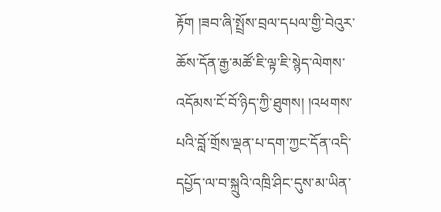རྟོག །ཟབ་ཞི་སྤྲོས་བྲལ་དཔལ་གྱི་བེའུར་ཆོས་དོན་རྒྱ་མཚོ་ཇི་ལྟ་ཇི་སྙེད་ལེགས་འདོམས་ངོ་བོ་ཉིད་ཀྱི་ཐུགས། །འཕགས་པའི་བློ་གྲོས་ལྡན་པ་དག་ཀྱང་དོན་འདི་དཔྱོད་ལ་བ་སྐྲུའི་འཁྲི་ཤིང་དུས་མ་ཡིན་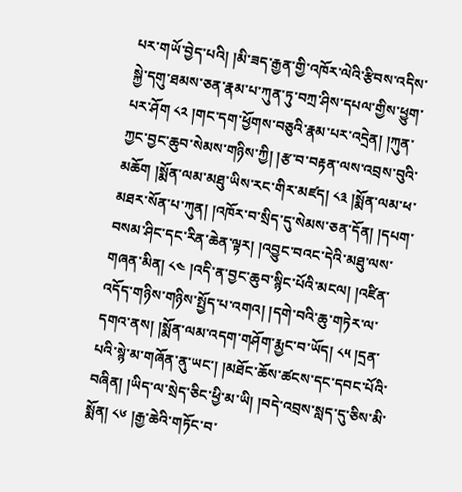པར་གཡོ་བྱེད་པའི། །མི་ཟད་རྒྱན་གྱི་འཁོར་ལེའི་རྩིབས་འདིས་སྐྱེ་དགུ་ཐམས་ཅན་རྣམ་པ་ཀུན་ཏུ་བཀྲ་ཤིས་དཔལ་གྱིས་ཕྱུག་པར་ཤོག ༨༢ །གང་དག་ཕྱོགས་བཅུའི་རྣམ་པར་འདྲེན། །ཀུན་ཀྱང་བྱང་ཆུབ་སེམས་གཉིས་ཀྱི། །རྩ་བ་བརྟན་ལས་འབྲས་བུའི་མཆོག །སྨོན་ལམ་མཐུ་ཡིས་རང་གིར་མཛད། ༨༣ །སྨོན་ལམ་ཕ་མཐར་སོན་པ་ཀུན། །འཁོར་བ་སྲིད་དུ་སེམས་ཅན་དོན། །དཔག་བསམ་ཤིང་དང་རིན་ཆེན་ལྟར། །འབྱུང་བའང་དེའི་མཐུ་ལས་གཞན་མིན། ༨༤ །འདི་ན་བྱང་ཆུབ་སྙིང་པོའི་མངལ། །འཛིན་འདོད་གཉིས་གཉིས་སྤྱོད་པ་འགའ། །དགེ་བའི་ཆུ་གཏེར་ལ་དགའ་ནས། །སྨོན་ལམ་འདག་གཤོག་རྨྱང་བ་ཡོད། ༨༥ །དྲན་པའི་སྙེ་མ་གཞོན་ནུ་ཡང་། །མཐོང་ཆོས་ཚངས་དང་དབང་པོའི་བཞིན། །ཡིད་ལ་སྲེད་ཅིང་ཕྱི་མ་ཡི། །བདེ་འབྲས་སླད་དུ་ཅིས་མི་སྨོན། ༨༦ །རྒྱ་ཆེའི་གཏོང་བ་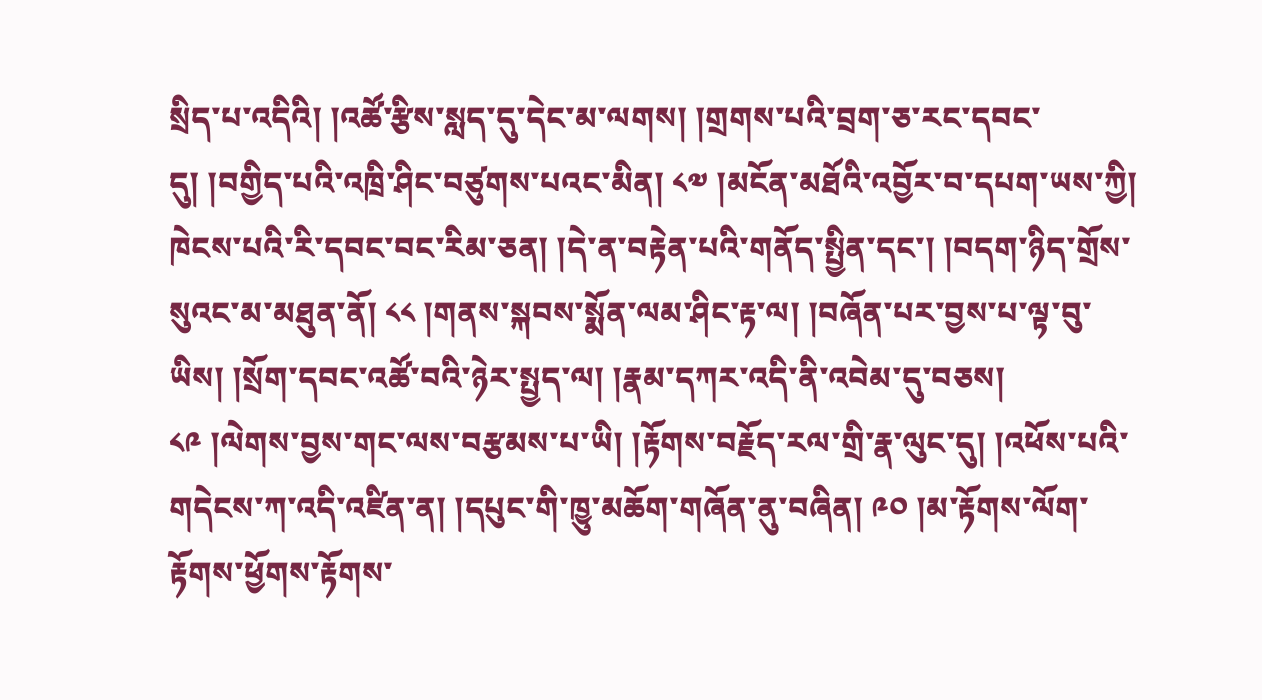སྲིད་པ་འདིའི། །འཚོ་རྩིས་སླད་དུ་དེང་མ་ལགས། །གྲགས་པའི་བྲག་ཅ་རང་དབང་དུ། །བགྱིད་པའི་འཁྲི་ཤིང་བཙུགས་པའང་མིན། ༨༧ །མངོན་མཐོའི་འབྱོར་བ་དཔག་ཡས་ཀྱི། ཁེངས་པའི་རི་དབང་བང་རིམ་ཅན། །དེ་ན་བརྟེན་པའི་གནོད་སྤྱིན་དང་། །བདག་ཉིད་གྲོས་སུའང་མ་མཐུན་ནོ། ༨༨ །གནས་སྐབས་སྨོན་ལམ་ཤིང་རྟ་ལ། །བཞོན་པར་བྱས་པ་ལྟ་བུ་ཡིས། །སྲོག་དབང་འཚོ་བའི་ཉེར་སྤྱད་ལ། །རྣམ་དཀར་འདི་ནི་འབེམ་དུ་བཅས། ༨༩ །ལེགས་བྱས་གང་ལས་བརྩམས་པ་ཡི། །རྟོགས་བརྗོད་རལ་གྲི་རྣ་ལུང་དུ། །འཕོས་པའི་གདེངས་ཀ་འདི་འཛིན་ན། །དཔུང་གི་ཁྱུ་མཆོག་གཞོན་ནུ་བཞིན། ༩༠ །མ་རྟོགས་ལོག་རྟོགས་ཕྱོགས་རྟོགས་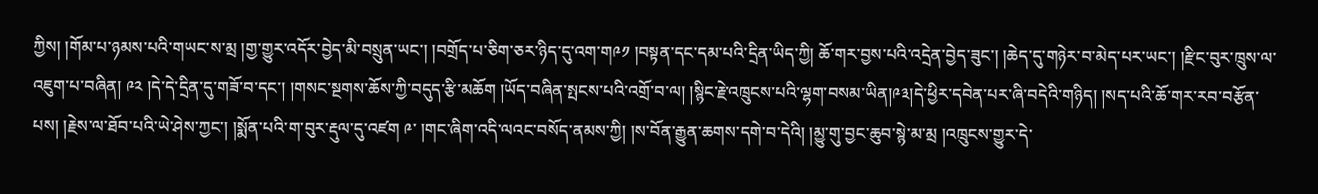ཀྱིས། །གོམ་པ་ཉམས་པའི་གཡང་ས་མྲ །གྱ་གྱུར་འདོར་བྱེད་མི་བསྲུན་ཡང་། །བགྲོད་པ་ཅིག་ཅར་ཉིད་དུ་འག་ག༩༡ །བསྟན་དང་དམ་པའི་དྲིན་ཡིད་ཀྱི། ཆོ་གར་བྱས་པའི་འདྲེན་བྱེད་ཟུང་། །ཆེད་དུ་གཉེར་བ་མེད་པར་ཡང་། །རྫིང་བུར་ཁྲུས་ལ་འཇུག་པ་བཞིན། ༩༢ །དེ་དེ་དྲིན་དུ་གཟོ་བ་དང་། །གསང་སྔགས་ཆོས་ཀྱི་བདུད་རྩི་མཆོག །ཡོད་བཞིན་སྤངས་པའི་འགྲོ་བ་ལ། །སྙིང་རྗེ་འཁྲུངས་པའི་ལྷག་བསམ་ཡིན།༩༣།དེ་ཕྱིར་དབེན་པར་ཞི་བདེའི་གཉིད། །སད་པའི་ཆོ་གར་རབ་བརྩོན་པས། །རྗེས་ལ་ཐོབ་པའི་ཡེ་ཤེས་ཀྱང་། །སྨོན་པའི་ག་བུར་རྡུལ་དུ་འཛག ༩་ །གང་ཞིག་འདི་ལའང་བསོད་ནམས་ཀྱི། །ས་བོན་རྒྱུན་ཆགས་དགེ་བ་དེའི། །མྱུ་གུ་བྱང་ཆུབ་སྙེ་མ་མྲ །འཁྲུངས་གྱུར་དེ་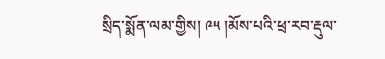སྲིད་སྨོན་ལམ་གྱིས། ༩༥ །མོས་པའི་ཕྲ་རབ་རྡུལ་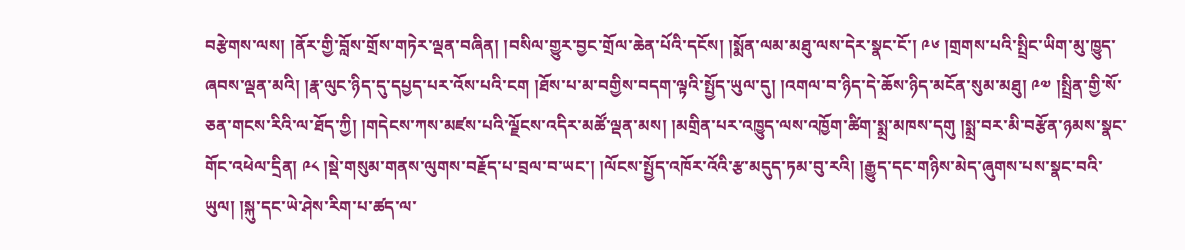བརྩེགས་ལས། །ནོར་གྱི་བློས་གྲོས་གཏེར་ལྡན་བཞིན། །བསིལ་གྱུར་བྱང་གྲོལ་ཆེན་པོའི་དངོས། །སྨོན་ལམ་མཐུ་ལས་དེར་སྣང་ངོ་། ༩༦ །གྲགས་པའི་སྤྲིང་ཡིག་མུ་ཁྱུད་ཞབས་ལྡན་མའི། །རྣ་ལུང་ཉིད་དུ་དཔྱད་པར་འོས་པའི་ངག །ཐོས་པ་མ་བགྱིས་བདག་ལྟའི་སྤྱོད་ཡུལ་དུ། །འགལ་བ་ཉིད་དེ་ཆོས་ཉིད་མངོན་སུམ་མཐུ། ༩༧ །སྤྲིན་གྱི་སོ་ཅན་གངས་རིའི་ལ་ཐོད་ཀྱི། །གདེངས་ཀས་མཛས་པའི་ལྗོངས་འདིར་མཚོ་ལྡན་མས། །མགྲིན་པར་འཁྱུད་ལས་འཁྱོག་ཚིག་སྨྲ་མཁས་དགུ །སྨྲ་བར་མི་བརྩོན་ཉམས་སྣང་གོང་འཕེལ་དྲིན། ༩༨ །སྡེ་གསུམ་གནས་ལུགས་བརྗོད་པ་བྲལ་བ་ཡང་། །ལོངས་སྤྱོད་འཁོར་འོའི་རྩ་མདུད་ཏམ་བུ་རའི། །རྒྱུད་དང་གཉིས་མེད་ཞུགས་པས་སྣང་བའི་ཡུལ། །སྐུ་དང་ཡེ་ཤེས་རིག་པ་ཚད་ལ་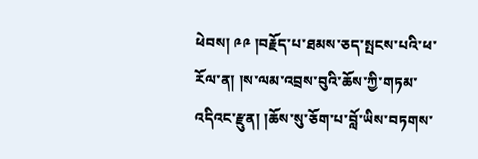ཕེབས། ༩༩ །བརྗོད་པ་ཐམས་ཅད་སྤངས་པའི་ཕ་རོལ་ན། །ས་ལམ་འབྲས་བུའི་ཆོས་ཀྱི་གཏམ་འདིའང་རྫུན། །ཆོས་སུ་ཅོག་པ་བློ་ཡིས་བཏགས་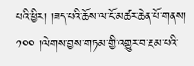པའི་ཕྱིར། །ཟད་པའི་ཆོས་ལ་ངོ་མཚར་ཆེན་པོ་གནས། ༡༠༠ །ལེགས་བྱས་གཏམ་གྱི་འགྱུར་བ་རྔམ་པའི་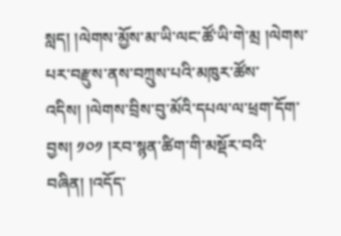སླད། །ལེགས་མྱོས་མ་ཡི་ལང་ཚོ་ཡི་གེ་མྲ །ལེགས་པར་བརྫུས་ནས་བཀྲུས་པའི་མཁུར་ཚོས་འདིས། །ལེགས་བྲིས་བུ་མོའི་དཔལ་ལ་ཕྲག་དོག་བྱས། ༡༠༡ །རབ་སྙན་ཚིག་གི་མསྡོར་བའི་བཞིན། །འདོད་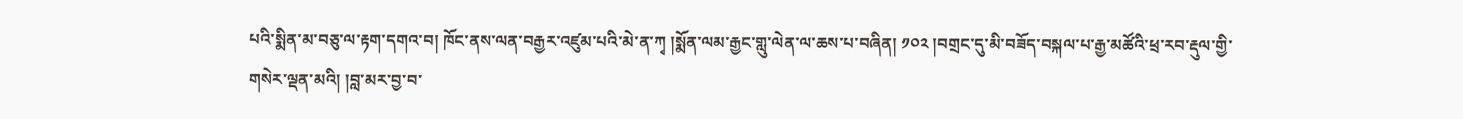པའི་སྨིན་མ་བཅུ་ལ་རྟག་དགའ་བ། ཁོང་ནས་ལན་བརྒྱར་འཛུམ་པའི་མེ་ན་ཀྭ །སྨོན་ལམ་རྒྱང་གླུ་ལེན་ལ་ཆས་པ་བཞིན། ༡༠༢ །བགྲང་དུ་མི་བཟོད་བསྐལ་པ་རྒྱ་མཚོའི་ཕྲ་རབ་རྡུལ་གྱི་གསེར་ལྡན་མའི། །བླ་མར་བྱ་བ་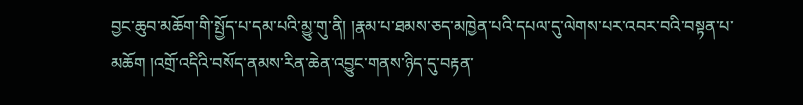བྱང་ཆུབ་མཆོག་གི་སྤྱོད་པ་དམ་པའི་མྱུ་གུ་ནི། །རྣམ་པ་ཐམས་ཅད་མཁྱེན་པའི་དཔལ་དུ་ལེགས་པར་འབར་བའི་བསྟན་པ་མཆོག །འགྲོ་འདིའི་བསོད་ནམས་རིན་ཆེན་འབྱུང་གནས་ཉིད་དུ་བརྟན་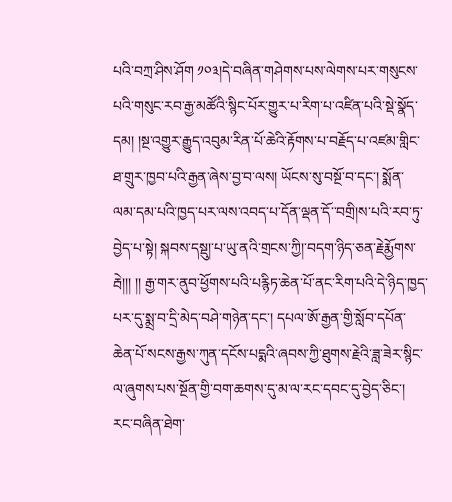པའི་བཀྲ་ཤིས་ཤོག ༡༠༣།དེ་བཞིན་གཤེགས་པས་ལེགས་པར་གསུངས་པའི་གསུང་རབ་རྒྱ་མཚོའི་སྙིང་པོར་གྱུར་པ་རིག་པ་འཛིན་པའི་སྡེ་སྣོད་དམ། །སྔ་འགྱུར་རྒྱུད་འབུམ་རིན་པོ་ཆེའི་རྟོགས་པ་བརྗོད་པ་འཛམ་གླིང་ཐ་གྲུར་ཁྱབ་པའི་རྒྱན་ཞེས་བྱ་བ་ལས། ཡོངས་སུ་བསྔོ་བ་དང་། སྨོན་ལམ་དམ་པའི་ཁྱད་པར་ལས་འབད་པ་དོན་ལྡན་དོ་་བགྲི།ས་པའི་རབ་ཏུ་བྱེད་པ་སྟེ། སྐབས་དསྡུ།་པ་ཡུ་ནའི་གྲངས་ཀྱི།་བདག་ཉིད་ཅན་རྗེརྨྱོགས་རྦེ།།། །། རྒྱ་གར་ནུབ་ཕྱོགས་པའི་པརྙིཏ་ཆེན་པོ་ནང་རིག་པའི་དེ་ཉིད་ཁྱད་པར་དུ་སྨྲ་བ་དྲི་མེད་བཤེ་གཉེན་དང་། དཔལ་ཨོ་རྒྱན་གྱི་སློབ་དཔོན་ཆེན་པོ་སངས་རྒྱས་ཀུན་དངོས་པདྨའི་ཞབས་ཀྱི་ཐུགས་རྗེའི་ཟླ་ཟེར་སྙིང་ལ་ཞུགས་པས་སྔོན་གྱི་བག་ཆགས་དུ་མ་ལ་རང་དབང་དུ་བྱེད་ཅིང་། རང་བཞིན་ཐེག་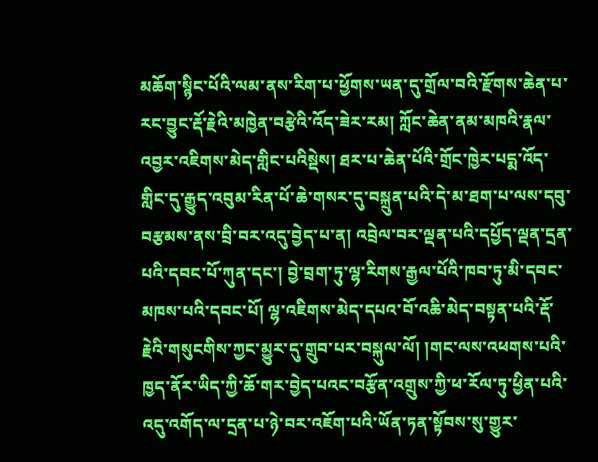མཆོག་སྙིང་པོའི་ལམ་ནས་རིག་པ་ཕྱོགས་ཡན་དུ་གྲོལ་བའི་རྫོགས་ཆེན་པ་རང་བྱུང་རྡོ་རྗེའི་མཁྱེན་བརྩེའི་འོད་ཟེར་རམ། ཀློང་ཆེན་ནམ་མཁའི་རྣལ་འབྱར་འཇིགས་མེད་གླིང་པའིསྡེས། ཐར་པ་ཆེན་པོའི་གྲོང་ཁྱེར་པདྨ་འོད་གླིང་དུ་རྒྱུད་འབུམ་རིན་པོ་ཆེ་གསར་དུ་བསྐྲུན་པའི་དེ་མ་ཐག་པ་ལས་དབུ་བརྩམས་ནས་བྲི་བར་འདུ་བྱེད་པ་ན། འབྲེལ་བར་ལྡན་པའི་དཔྱོད་ལྡན་དྲན་པའི་དབང་པོ་ཀུན་དང་། བྱེ་བྲག་ཏུ་ལྷ་རིགས་རྒྱལ་པོའི་ཁབ་ཏུ་མི་དབང་མཁས་པའི་དབང་པོ། ལྷ་འཇིགས་མེད་དཔའ་བོ་འཆི་མེད་བསྟན་པའི་རྡོ་རྗེའི་གསུངགིས་ཀྱང་མྱུར་དུ་གྲུབ་པར་བསྐུལ་ལོ། །གང་ལས་འཕགས་པའི་ཁྱད་ནོར་ཡིད་ཀྱི་ཆོ་གར་བྱེད་པའང་བརྩོན་འགྲུས་ཀྱི་ཕ་རོལ་ཏུ་ཕྱིན་པའི་འདུ་འགོད་ལ་དྲན་པ་ཉེ་བར་འཇོག་པའི་ཡོན་ཏན་སྟོབས་སུ་གྱུར་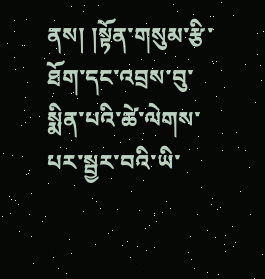ནས། །སྟོན་གསུམ་རྩི་ཐོག་དང་འབྲས་བུ་སྨིན་པའི་ཚེ་ལེགས་པར་སྦྱར་བའི་ཡི་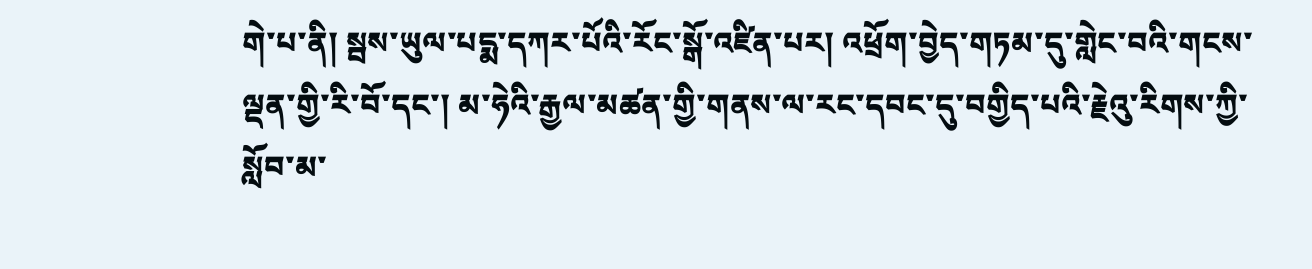གེ་པ་ནི། སྦས་ཡུལ་པདྨ་དཀར་པོའི་རོང་སྒོ་འཛིན་པར། འཕྲོག་བྱེད་གཏམ་དུ་གླེང་བའི་གངས་ལྡན་གྱི་རི་བོ་དང་། མ་ཧེའི་རྒྱལ་མཚན་གྱི་གནས་ལ་རང་དབང་དུ་བགྱིད་པའི་རྗེའུ་རིགས་ཀྱི་སློབ་མ་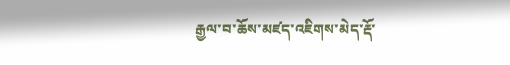རྒྱལ་བ་ཆོས་མཛད་འཇིགས་མེད་རྡོ་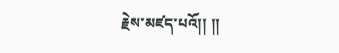རྗེས་མཛད་པའོ།། །།